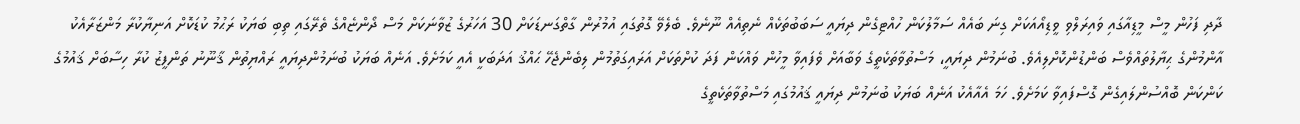ދާދި ފަހުން މީސް މީޑިއާގައި ވައިރަލްވި ވީޑިއޯއަކަށް ގިނަ ބައެއް ސަމާލުކަން ހުއްޓިގެން ދިޔައީ ސަބަބުތަކެއް ނެތިއެއް ނޫނެވެ. ބެލެވޭ ގޮތުގައި އުމުރުން ގާތްގަނޑަކަށް 30 އަހަރުގެ ޒުވާނަކަށް މަސް ދޯންޏެއްގެ ތެރޭގައި ތިބި ބަޔަކު ރަޙުމު ކުޑަކޮށް އަނިޔާކުރާ މަންޒަރާއެކު އާންމުންގެ ޙިޔާލުތައްވެސް ބަންޑުންކޮށްލިއެވެ. ބުނަމުން ދިޔައީ، މަސްތުވާތަކެތީގެ ވަބާއަށް ވެފައިވާ މީހުން ވައްކަން ފަދަ ކުށްތަކަށް އަރައިގަތުމުން ލިބެންޖެހޭ ޙައްޤު އަދަބަކީ އެއީ ކަމަށެވެ. އަނެއް ބަޔަކު ބުނަމުންދިޔައީ ރައްޔިތުން ޤާނޫނު ތަންފީޒު ކުރާ ހިސާބަށް ޤައުމުގެ ކަންކަން ބޮއްސުންލައިގެން ގޮސްފައިވާ ކަމަށެވެ. ހަމަ އެއާއެކު އަނެއް ބަޔަކު ބުނަމުން ދިޔައީ ޤައުމުގައި މަސްތުވާތަކެތީގެ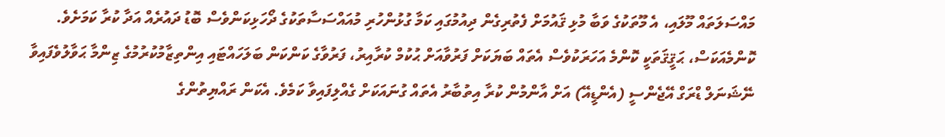މައްސަލަތައް މޫލައި، އެ މޫތަކުގެ ވަބާ މުޅި ޤައުމަށް ފެތުރިގެން ދިއުމުގައި ކަމާ ގުޅުންހުރި މުއައްސަސާތަކުގެ ދޯހަޅިކަންވެސް ބޮޑު ދައުރެއް އަދާ ކުރާ ކަމަށެވެ.
ކޮންމެއަކަސް، ޙަޤީޤަތަކީ ކޮންމެ އަހަރަކުވެސް އެތައް ބަޔަކަށް ފަރުވާއަށް ޙުކުމް ކުރާއިރު، ފަރުވާގެ ކަންކަން ބަލަހައްޓައި އިންތިޒާމުކުރުމުގެ ޒިންމާ ޙަވާލުވެފައިވާ ނޭޝަނަލް ޑްރަގް އޭޖެންސީ (އެންޑީއޭ) އަށް އާންމުން ކުރާ އިތުބާރު އެތައް ގުނައަކަށް ގެއްލިފައިވާ ކަމެވެ. އެކަން ރައްޔިތުންގެ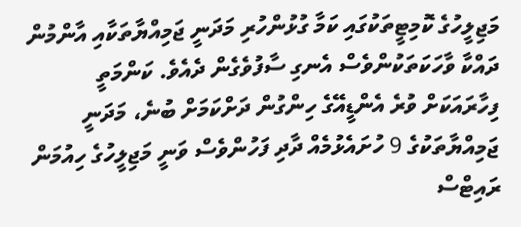މަޖިލީހުގެ ކޮމިޓީތަކުގައި ކަމާ ގުޅުންހުރި މަދަނީ ޖަމިއްޔާތަކާއި އާންމުން ދައްކާ ވާހަކަތަކުންވެސް އެނގި ސާފުވެގެން ދެއެވެ. ކަންމަތީ ފިހާރައަކަށް ވުރެ އެންޑީއޭގެ ހިންގުން ދަށްކަމަށް ބުނެ، މަދަނީ ޖަމިއްޔާތަކުގެ 9 ހުށައެޅުމެއް ދާދި ފަހުންވެސް ވަނީ މަޖިލީހުގެ ހިއުމަން ރައިޓްސް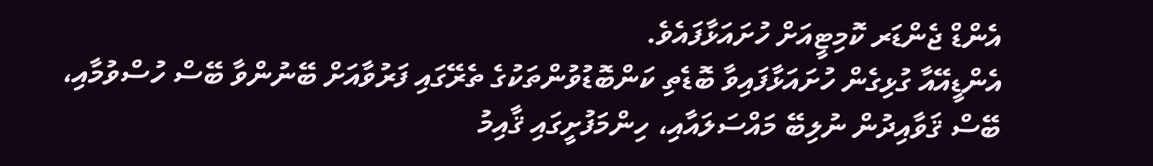އެންޑް ޖެންޑަރ ކޮމިޓީއަށް ހުށައަޅާފައެވެ.
އެންޑީއޭއާ ގުޅިގެން ހުށައަޅާފައިވާ ބޮޑެތި ކަންބޮޑުވުންތަކުގެ ތެރޭގައި ފަރުވާއަށް ބޭނުންވާ ބޭސް ހުސްވުމާއި، ބޭސް ޤަވާއިދުން ނުލިބޭ މައްސަލައާއި، ހިންމަފުށީގައި ޤާއިމު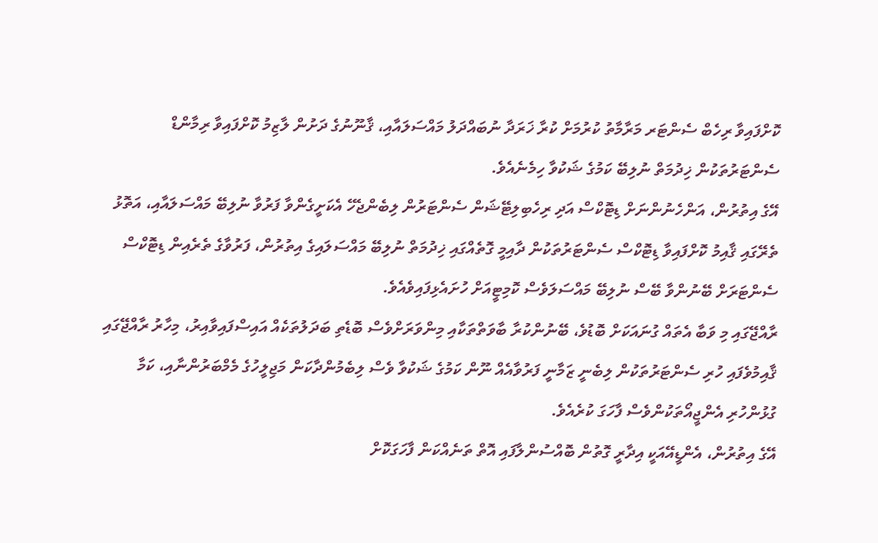ކޮށްފައިވާ ރިހެބް ސެންޓަރ މަރާމާތު ކުރުމަށް ކުރާ ޚަރަދާ ނުބައްދަލު މައްސަލައާއި، ޤާނޫނުގެ ދަށުން ލާޒިމު ކޮށްފައިވާ ރިމާންޑް ސެންޓަރުތަކުން ޚިދުމަތް ނުލިބޭ ކަމުގެ ޝަކުވާ ހިމެނެއެވެ.
އޭގެ އިތުރުން، އަންހެނުންނަށް ޑިޓޮކްސް އަދި ރިހެބިލިޓޭޝަން ސެންޓަރުން ލިބެންޖެހޭ އެކަށީގެންވާ ފަރުވާ ނުލިބޭ މައްސަލައާއި، އަތޮޅު ތެރޭގައި ޤާއިމު ކޮށްފައިވާ ޑިޓޮކްސް ސެންޓަރުތަކުން ދާއިމީ ގޮތެއްގައި ޚިދުމަތް ނުލިބޭ މައްސަލައިގެ އިތުރުން، ފަރުވާގެ ތެރެއިން ޑިޓޮކްސް ސެންޓަރަށް ބޭނުންވާ ބޭސް ނުލިބޭ މައްސަލަވެސް ކޮމިޓީއަށް ހުށައެޅިފައިވެއެވެ.
ރާއްޖޭގައި މި ވަބާ އެތައް ގުނައަކަށް ބޮޑުވެ، ބޭނުންކުރާ ބާވަތްތަކާއި މިންވަރަށްވެސް ބޮޑެތި ބަދަލުތަކެއް އައިސްފައިވާއިރު، މިހާރު ރާއްޖޭގައި ޤާއިމުވެފައި ހުރި ސެންޓަރުތަކުން ލިބެނީ ޒަމާނީ ފަރުވާއެއް ނޫން ކަމުގެ ޝަކުވާ ވެސް ލިބެމުންދާކަން މަޖިލީހުގެ މެމްބަރުންނާއި، ކަމާ ގުޅުންހުރި އެންޖީއޯތަކުންވެސް ފާހަގަ ކުރެއެވެ.
އޭގެ އިތުރުން، އެންޑީއޭއަކީ އިދާރީ ގޮތުން ބޮއްސުންލާފައި އޮތް ތަނެއްކަން ފާހަގަކޮށް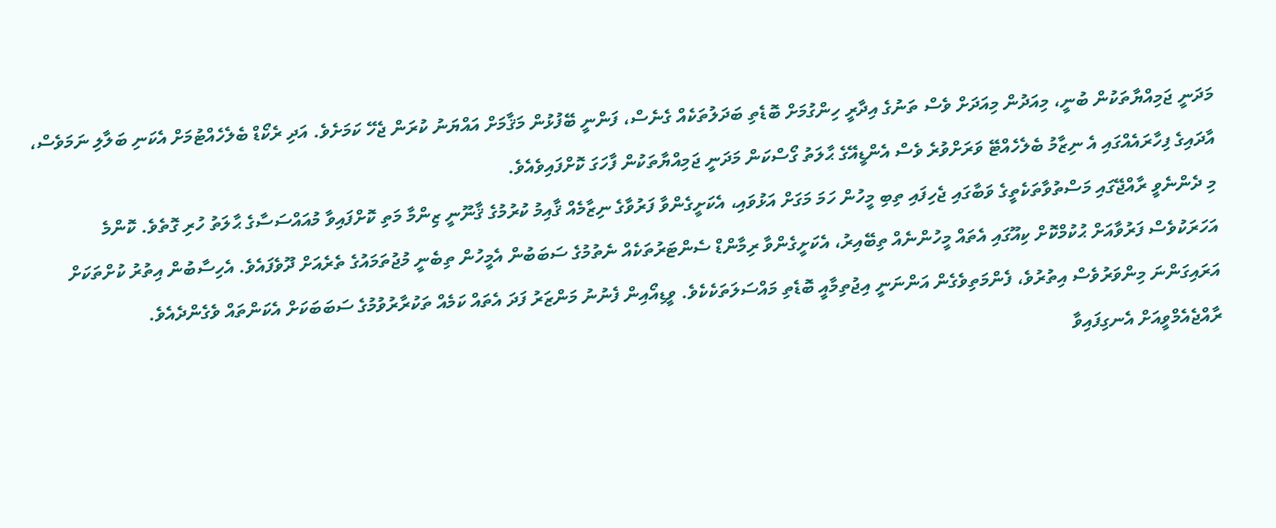މަދަނީ ޖަމިއްޔާތަކުން ބުނީ، މިއަދުން މިއަދަށް ވެސް ތަނުގެ އިދާރީ ހިންގުމަށް ބޮޑެތި ބަދަލުތަކެއް ގެނެސް، ފަންނީ ބޭފުޅުން މަޤާމަށް އައްޔަނު ކުރަން ޖެހޭ ކަމަށެވެ. އަދި ރެކޯޑް ބެލެހެއްޓުމަށް އެކަނި ބަލާލި ނަމަވެސް، އާދައިގެ ފިހާރައެއްގައި އެ ނިޒާމު ބެލެހެއްޓޭ ވަރަށްވުރެ ވެސް އެންޑީއޭގެ ޙާލަތު ގޯސްކަން މަދަނީ ޖަމިއްޔާތަކުން ފާހަގަ ކޮށްފައިވެއެވެ.
މި ދެންނެވީ ރާއްޖޭގައި މަސްތުވާތަކެތީގެ ވަބާގައި ޖެހިފައި ތިބި މީހުން ހަމަ މަގަށް އަޅުވައި، އެކަށީގެންވާ ފަރުވާގެ ނިޒާމެއް ޤާއިމު ކުރުމުގެ ޤާނޫނީ ޒިންމާ މަތި ކޮށްފައިވާ މުއައްސަސާގެ ޙާލަތު ހުރި ގޮތެވެ. ކޮންމެ އަހަރަކުވެސް ފަރުވާއަށް ޙުކުމްކޮށް ކިއޫގައި އެތައް މީހުންނެއް ތިބޭއިރު، އެކަށީގެންވާ ރިމާންޑް ސެންޓަރުތަކެއް ނެތުމުގެ ސަބަބުން އެމީހުން ތިބެނީ މުޖުތަމައުގެ ތެރެއަށް ދޫވެފައެވެ. އެހިސާބުން އިތުރު ކުށްތަކަށް އަރައިގަންނަ މިންވަރުވެސް އިތުރުވެ، ފެންމަތިވެގެން އަންނަނީ އިޖުތިމާއީ ބޮޑެތި މައްސަލަތަކެކެވެ. ވީޑިއޯއިން ފެނުނު މަންޒަރު ފަދަ އެތައް ކަމެއް ތަކުރާރުވުމުގެ ސަބަބަކަށް އެކަންތައް ވެގެންދެއެވެ.
ރާއްޖެއެމްވީއަށް އެނގިފައިވާ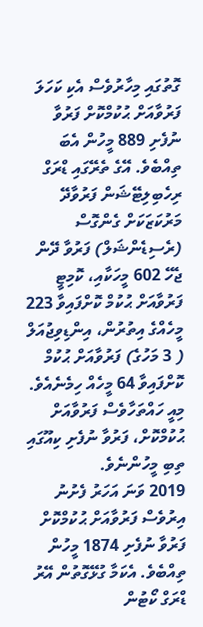ގޮތުގައި މިހާރުވެސް އެކި ކަހަލަ ފަރުވާއަށް ޙުކުމްކޮށް ފަރުވާ ނުފެށި 889 މީހުން އެބަ ތިއްބެވެ. އޭގެ ތެރޭގައި ޑްރަގް ރިހެބިލިޓޭޝަން ފަރުވާދޭ މަރުކަޒަކަށް ގެންގޮސް (ރެސިޑެންޝަލް) ފަރުވާ ދޭން ޖެހޭ 602 މީހަކާއި، ކޮމިޓީ ފަރުވާއަށް ޙުކުމް ކޮށްފައިވާ 223 މީހެއްގެ އިތުރުން، އިންޑިވިޖުއަލް ( 3 މަހުގެ) ފަރުވާއަށް ޙުކުމް ކޮށްފައިވާ 64 މީހެއް ހިމެނެއެވެ. މިއީ ހައްތަހާވެސް ފަރުވާއަށް ޙުކުމްކޮށް، ފަރުވާ ނުފެށި ކިއޫގައި ތިބި މީހުންނެވެ.
2019 ވަނަ އަހަރު ފެށުނު އިރުވެސް ފަރުވާއަށް ޙުކުމްކޮށް ފަރުވާ ނުފެށި 1874 މީހުން ތިއްބެވެ. އެކަމާ ގުޅޭގޮތުން އޭރު ޑްރަގް ކޯޓުން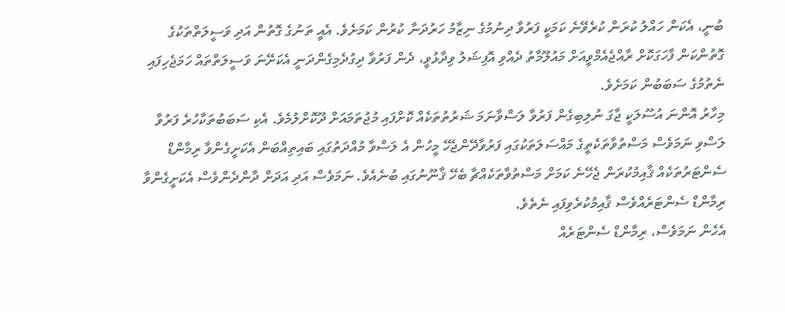ބުނީ، އެކަން ހައްލު ކުރަން ކުރެވޭނެ ކަމަކީ ފަރުވާ ދިނުމުގެ ނިޒާމު ހަރުދަނާ ކުރުން ކަމަށެވެ. އެއީ ތަނުގެ ގޮތުން އަދި ވަސީލަތްތަކުގެ ގޮތުންކަން ފާހަގަކޮށް ރާއްޖެއެމްވީއަށް މައުލޫމާތު ދެއްވި އޮފިޝަލު ވިދާޅުވީ، ދެން ފަރުވާ ދިގުދެމިގެންދަނީ އެކަށޭނަ ވަސީލަތްތައް ހަމަޖެހިފައި ނެތުމުގެ ސަބަބުން ކަމަށެވެ.
މިހާރު އޮންނަ އުސޫލަކީ ޖާގަ ނުލިބިގެން ފަރުވާ ލަސްވާނަމަ ޝަރުތުތަކެއް ކޮށްފައި މުޖުތަމައަށް ދޫކޮށްލުމެވެ. އެކި ސަބަބުތަކާހުރެ ފަރުވާ ލަސްވި ނަމަވެސް މަސްތުވާތަކެތީގެ މައްސަލަތަކުގައި ފަރުވާދޭންޖެހޭ މީހުން އެ ލަސްވާ މުއްދަތުގައި ބައިތިއްބަން އެކަށީގެންވާ ރިމާންޑް ސެންޓަރުތަކެއް ޤާއިމުކުރަން ޖެހޭނެ ކަމަށް މަސްތުވާތަކެއްޗާ ބެހޭ ޤާނޫނުގައި ބުނެއެވެ. ނަމަވެސް އަދި އަދަށް ދާންދެންވެސް އެކަށީގެންވާ ރިމާންޑް ސެންޓަރެއްވެސް ޤާއިމުކުރެވިފައި ނެތެވެ.
އެހެން ނަމަވެސް، ރިމާންޑް ސެންޓަރެއް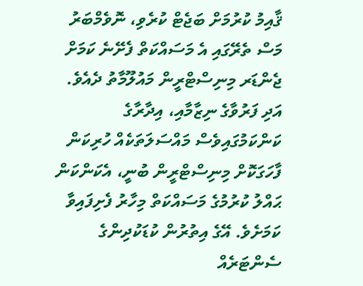ޤާއިމު ކުރުމަށް ބަޖެޓް ކުރެވި، ނޮވެމްބަރު މަސް ތެރޭގައި އެ މަސައްކަތް ފެށޭނެ ކަމަށް ޖެންޑަރ މިނިސްޓްރީން މައުލޫމާތު ދެއެވެ. އަދި ފަރުވާގެ ނިޒާމާއި، އިދާރާގެ ކަންކަމުގައިވެސް މައްސަލަތަކެއް ހުރިކަން ފާހަގަކޮށް މިނިސްޓްރީން ބުނީ، އެކަންކަން ޙައްލު ކުރުމުގެ މަސައްކަތް މިހާރު ފެށިފައިވާ ކަމަށެވެ. އޭގެ އިތުރުން ކުޑަކުދިންގެ ސެންޓަރެއް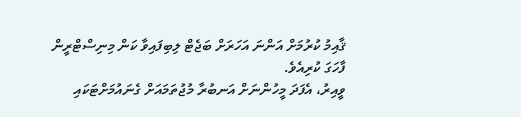ޤާއިމު ކުރުމަށް އަންނަ އަހަރަށް ބަޖެޓް ލިބިފައިވާ ކަން މިނިސްޓްރީން ފާހަގަ ކުރިއެވެ.
ވީއިރު، އެފަދަ މީހުންނަށް އަނބުރާ މުޖުތަމައަށް ގެނައުމަށްޓަކައި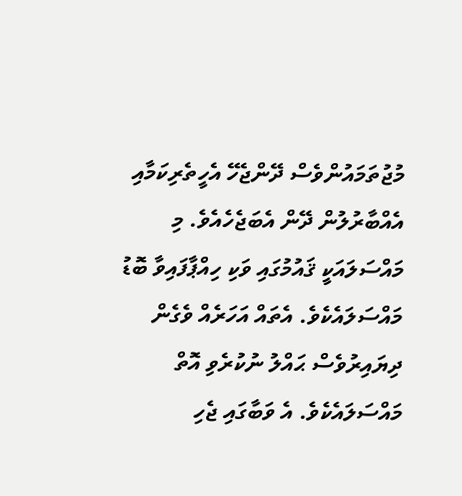މުޖުތަމައުންވެސް ދޭންޖެހޭ އެހީތެރިކަމާއި އެއްބާރުލުން ދޭން އެބަޖެހެއެވެ. މި މައްސަލައަކީ ޤައުމުގައި ވަކި ހިއްޕާފައިވާ ބޮޑު މައްސަލައެކެވެ. އެތައް އަހަރެއް ވެގެން ދިޔައިރުވެސް ޙައްލު ނުކުރެވި އޮތް މައްސަލައެކެވެ. އެ ވަބާގައި ޖެހި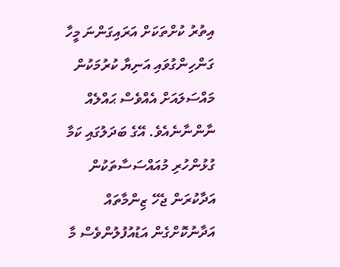އިތުރު ކުށްތަކަށް އަރައިގަންނަ މީހާ ގަންހިންގުވައި އަނިޔާ ކުރުމަކުން މައްސަލައަށް އެއްވެސް ޙައްލެއް ނާންނާނެއެވެ. އޭގެ ބަދަލުގައި ކަމާ ގުޅުންހުރި މުއައްސަސާތަކުން އަދާކުރަން ޖެހޭ ޒިންމާތައް އަދާނުކޮށްގެން އަޑުއުފުލުންވެސް މާ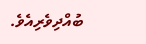ބުއްދިވެރިއެވެ.